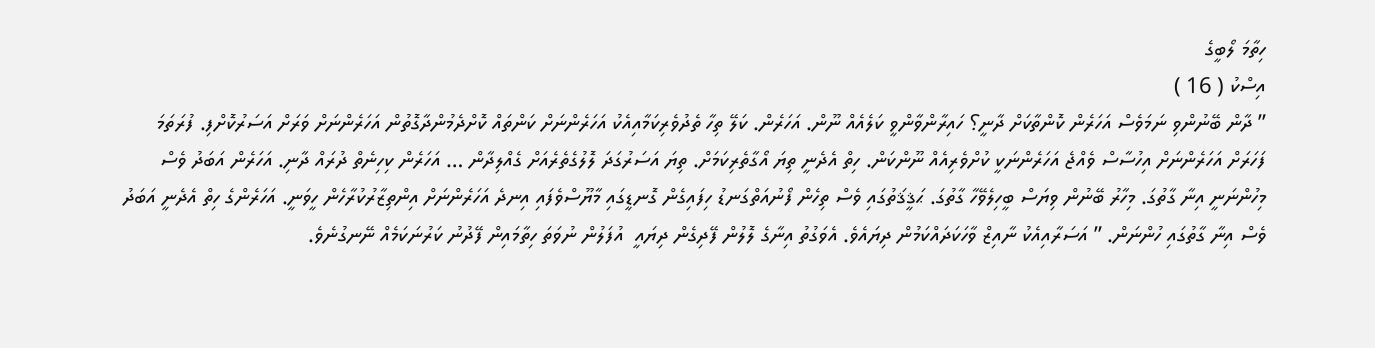ހިތާމަ ލޯބީގެ
އިސްކު ( 16 )
” ދާން ބޭނުންވި ނަމަވެސް އަހަރެން ކޮންތާކަށް ދާނީ؟ ހައިރާންވާންވީ ކަލެއެއް ނޫން. އަހަރެން. ކަލޭ ތިހާ ތެދުވެރިކަމާއިއެކު އަހަރެންނަށް ކަންތައް ކޮށްދެމުންދާގޮތުން އަހަރެންނަށް ވަރަށް އަސަރުކޮށްފި. ފުރަތަމަ ފަހަރަށް އަހަރެންނަށް އިހުސާސް ވެއްޖެ އަހަރެންނަކީ ކުށްވެރިއެއް ނޫންކަން. ހިތް އެދެނީ ތިޔަ އޯގާތެރިކަމަށް. ތިޔަ އަސަރުގަދަ ލޮލުގެތެރެއަށް ގެއްލިދާން … އަހަރެން ކިހިނެތް ދުރައް ދާނި. އަހަރެން އަބަދު ވެސް މިހުންނަނީ އިނާ ގާތުގަ. މިހާރު ބޭނުން ވިޔަސް ބީހިލެވޭހާ ގާތުގަ. ޙަޤީޤަތުގައި ވެސް ތިހެން ފޯނުއަތްގަނޑު ހިފައިގެން ގޮނޑީގައި މާޔޫސްވެފައި އިނދެ އަހަރެންނަށް އިންތިޒާރުކުރާހެން ހީވަނީ. އަހަރެންގެ ހިތް އެދެނީ އަބަދު ވެސް އިނާ ގާތުގައި ހުންނަން. ” އަސަރާއިއެކު ނާއިޒް ވާހަކަދައްކަމުން ދިޔައެވެ. އެވަގުތު އިނާގެ ލޮލުން ފޭދިގެން ދިޔައީ  އުފަލުން ނުވަތަ ހިތާމައިން ފޭދުނު ކަރުނަކަމެއް ނޭނގުނެވެ.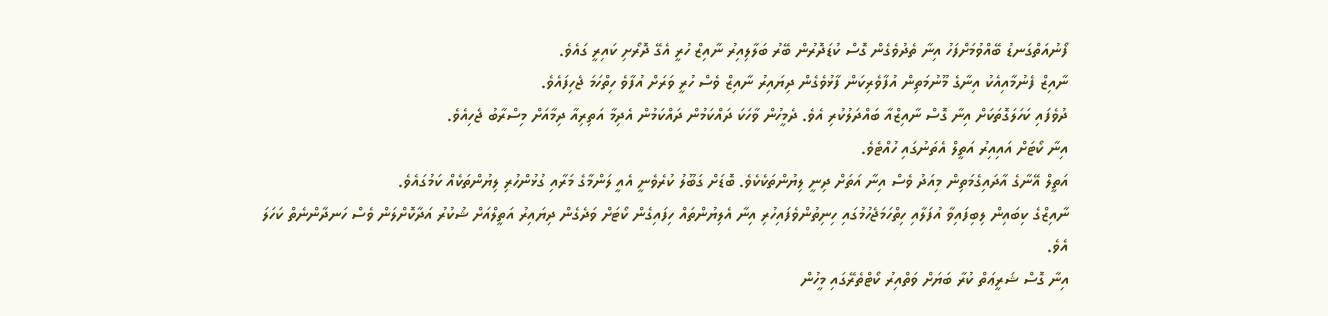ފޯނުއަތްގަނޑު ބޭއްވުމަށްފަހު އިނާ ތެދުވެގެން ގޮސް ކުޑަދޮރުން ބޭރު ބަލާލިއިރު ނާއިޒް ހުރީ އެގޭ ދޮރޯށި ކައިރީ ގައެވެ.
ނާއިޒް ފެނުމާއިއެކު އިނާގެ މޫނުމަތިން އުފާވެރިކަން ފާޅުވެގެން ދިޔައިރު ނާއިޒް ވެސް ހުރީ ވަރަށް އުފާވެ ހިތްހަމަ ޖެހިފައެވެ.
ދުވެފައި ކަހަލަގޮތަކަށް އިނާ ގޮސް ނާއިޒްއާ ބައްދަލުކުރި އެވެ. ދެމީހުން ވާހަކަ ދައްކަމުން ދައްކަމުން އެދިމާ އަތިރިއާ ދިމާއަށް މިސްރާބު ޖެހިއެވެ.
އިނާ ކޯޓަށް އައިއިރު އަތީލް އެތަނުގައި ހުއްޓެވެ.
އަތީލް އޭނާގެ އާދައިގެމަތިން މިއަދު ވެސް އިނާ އަތަށް ދިނީ ލިޔުންތަކެކެވެ. ބޮޑަށް ގަބޫލު ކުރެވެނީ އެއީ ލަންމާގެ މަރާއި ގުޅުންހުރި ލިޔުންތަކެއް ކަމުގައެވެ.
ނާއިޒްގެ ކިބައިން ލިބިފައިވާ އުފަލާއި ހިތްހަމަޖެހުމުގައި ހިނިތުންވެފައިހުރި އިނާ އެލިޔުންތައް ހިފައިގެން ކޯޓަށް ވަދެގެން ދިޔައިރު އަތީލްއަށް ޝުކުރު އަދާކޮށްލަން ވެސް ހަނދާންނެތް ކަހަލަ އެވެ.
އިނާ ގޮސް ޝަރީޢަތް ކުރާ ބަޔަށް ވަތްއިރު ކޯޓްތެރޭގައި މީހުން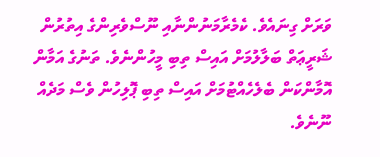ވަރަށް ގިނައެވެ. ކެމެރާމަނުންނާއި ނޫސްވެރިންގެ އިތުރުން ޝަރީޢަތް ބަލާލުމަށް އައިސް ތިބި މީހުންނެވެ. ތަނުގެ އަމާން އޮމާންކަން ބެލެހެއްޓުމަށް އައިސް ތިބި ޕޮލިހުން ވެސް މަދެއް ނޫނެވެ.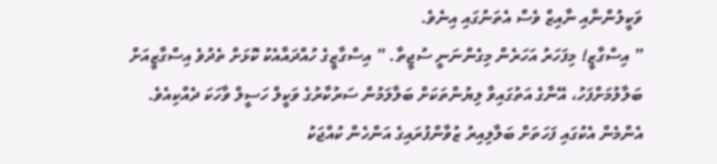ވަކީލުންނާއި ނާއިޒް ވެސް އެތަނުގައި އިނެވެ.
” އިސްގާޒީ! މިފަހަރު އަހަރެން މިގެންނަނީ ސުޖީތާ. ” އިސްގާޒީގެ ހުއްދައާއެކު ކޮޅަށް ތެދުވެ އިސްގާޒީއަށް ބަލާލުމަށްފަހު، އޭނާގެ އަތުގައިވާ ލިޔުންތަކަށް ބަލާލަމުން ސަރުކާރުގެ ވަކީލް ހަސީލް ވާހަކަ ދެއްކިއެވެ.
އެންމެން އެކުގައި ފަހަތަށް ބަލާލިއިރު ޒުވާންފުރައިގެ އަންހެން ކުއްޖަކު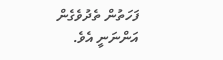ފަހަތުން ތެދުވެގެން އަންނަނީ އެވެ.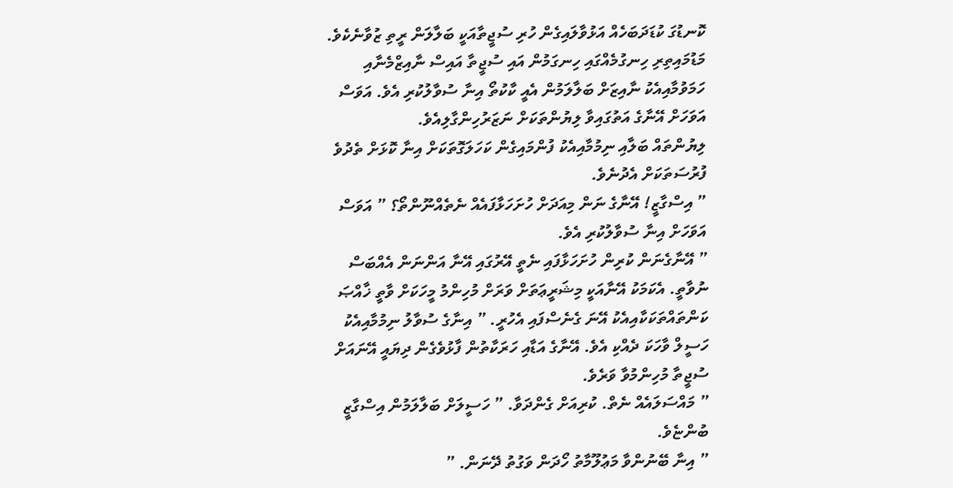ކޮނޑުގަ ކުޑަދަބަހެއް އަޅުވާލައިގެން ހުރި ސުޖީތާއަކީ ބަލާލަން ރީތި ޒުވާނެކެވެ.
މަޑުމައިތިރި ހިނގުމެއްގައި ހިނގަމުން އައި ސުޖީތާ އައިސް ނާއިޒްމެނާއި ހަމަވުމާއިއެކު ނާއިޒަށް ބަލާލަމުން އެއީ ކާކުތޯ އިނާ ސުވާލުކުރި އެވެ. އަވަސް އަވަހަށް އޭނާގެ އަތުގައިވާ ލިޔުންތަކަށް ނަޒަރުހިންގާލިއެވެ.
ލިޔުންތައް ބަލާއި ނިމުމާއިއެކު ފުންމައިގެން ކަހަލަގޮތަކަށް އިނާ ކޮޅަށް ތެދުވެ ފުރުސަތަކަށް އެދުނެވެ.
” އިސްގާޒީ! އޭނާގެ ނަން މިއަދަށް ހުށަހަޅާފައެއް ނެތެއްނޫންތޯ؟ ” އަވަސް އަވަހަށް އިނާ ސުވާލުކުރި އެވެ.
” އޭނާގެނަން ކުރިން ހުށަހަޅާފައި ނެތީ އޭރުގައި އޭނާ އަންނަން އެއްބަސް ނުވާތީ. އެކަމަކު އޭނާއަކީ މިޝަރީޢަތަށް ވަރަށް މުހިންމު މީހަކަށް ވާތީ ޚާއްޞަ ކަންތައްތަކަކާއިއެކު އޭނަ ގެނެސްފައި އެހުރީ. ” އިނާގެ ސުވާލު ނިމުމާއިއެކު ހަސީލް ވާހަކަ ދެއްކި އެވެ. އޭނާގެ އަޑާއި ހަރަކާތުން ފާޅުވެގެން ދިޔައީ އޭނައަށް ސުޖީތާ މުހިންމުވާ ވަރެވެ.
” މައްސަލައެއް ނެތް. ކުރިއަށް ގެންދަވާ. ” ހަސީލަށް ބަލާލަމުން އިސްގާޒީ ބުންޏެވެ.
” އިނާ ބޭނުންވާ މަޢުލޫމާތު ހޯދަން ވަގުތު ދޭނަން. ”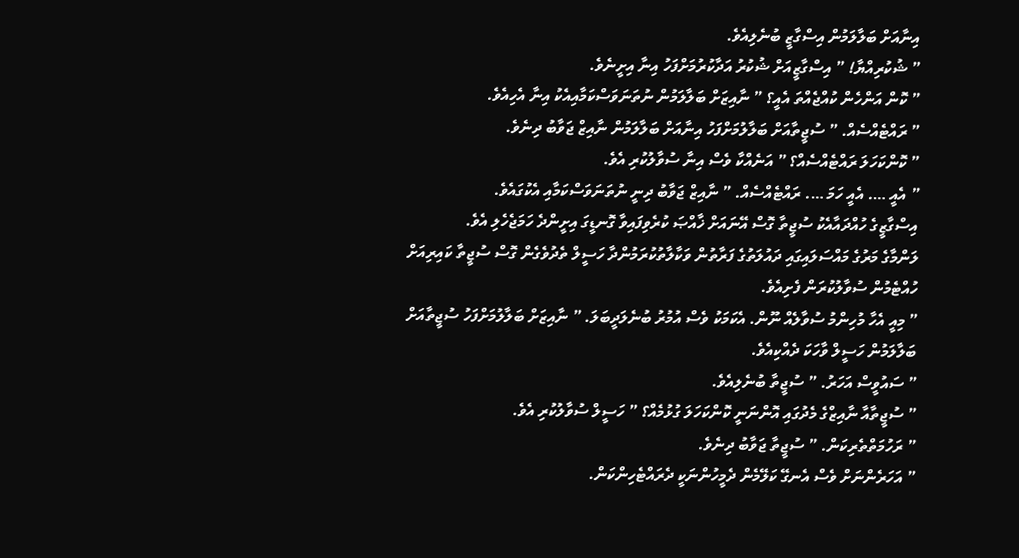އިނާއަށް ބަލާލަމުން އިސްގާޒީ ބުނެލިއެވެ.
” ޝުކުރިއްޔާ! ” އިސްގާޒީއަށް ޝުކުރު އަދާކުރުމަށްފަހު އިނާ އިށީނެވެ.
” ކޮން އަންހެން ކުއްޖެއްތަ އެއީ؟ ” ނާއިޒަށް ބަލާލަމުން ނުތަނަވަސްކަމާއިއެކު އިނާ އެހިއެވެ.
” ރައްޓެއްސެއް. ” ސުޖީތާއަށް ބަލާލުމަށްފަހު އިނާއަށް ބަލާލަމުން ނާއިޒް ޖަވާބު ދިނެވެ.
” ކޮންކަހަލަ ރައްޓެއްސެއް؟ ” އަނެއްކާ ވެސް އިނާ ސުވާލުކުރި އެވެ.
” އެއީ …. އެއީ ހަމަ …. ރައްޓެއްސެއް. ” ނާއިޒް ޖަވާބު ދިނީ ނުތަނަވަސްކަމާއި އެކުގައެވެ.
އިސްގާޒީގެ ހުއްދައާއެކު ސުޖީތާ ގޮސް އޭނައަށް ޚާއްޞަ ކުރެވިފައިވާ ގޮނޑީގަ އިށީންދެ ހަމަޖެހެލި އެވެ.
ލަންމާގެ މަރުގެ މައްސަލައިގައި ދައުލަތުގެ ފަރާތުން ވަކާލާތުކުރަމުންދާ ހަސީލް ތެދުވެގެން ގޮސް ސުޖީތާ ކައިރިއަށް ހުއްޓެމުން ސުވާލުކުރަން ފެށިއެވެ.
” މިއީ އެހާ މުހިންމު ސުވާލެއް ނޫން. އެކަމަކު ވެސް އުމުރު ބުނެލަދީބަލަ. ” ނާއިޒަށް ބަލާލުމަށްފަހު ސުޖީތާއަށް ބަލާލަމުން ހަސީލް ވާހަކަ ދެއްކިއެވެ.
” ސައުވީސް އަހަރު. ” ސުޖީތާ ބުނެލިއެވެ.
” ސުޖީތާއާ ނާއިޒްގެ މެދުގައި އޮންނަނީ ކޮންކަހަލަ ގުޅުމެއް؟ ” ހަސީލް ސުވާލުކުރި އެވެ.
” ރަހުމަތްތެރިކަން. ” ސުޖީތާ ޖަވާބު ދިނެވެ.
” އަހަރެންނަށް ވެސް އެނގޭ ކަލޭމެން ދެމީހުންނަކީ ދެރައްޓެހިންކަން.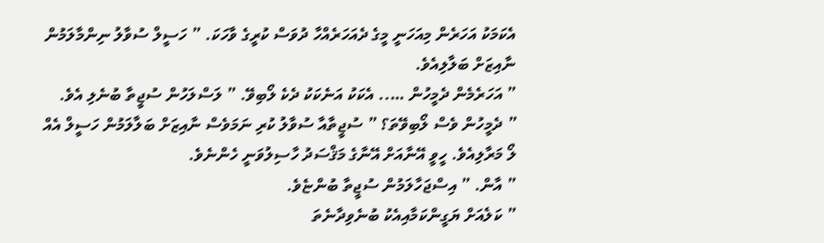އެކަމަކު އަހަރެން މިއަހަނީ މީގެ ދެއަހަރެއްހާ ދުވަސް ކުރީގެ ވާހަކަ. ” ހަސީލް ސުވާލު ނިންމާލަމުން ނާއިޒަށް ބަލާލިއެވެ.
” އަހަރެމެން ދެމީހުން ….. އެކަކު އަނެކަކު ދެކެ ލޯބިވޭ. ” ލަސްލަހުން ސުޖީތާ ބުނެލި އެވެ.
” ދެމީހުން ވެސް ލޯބިވޭތަ؟ ” ސުޖީތާއާ ސުވާލު ކުރި ނަމަވެސް ނާއިޒަށް ބަލާލަމުން ހަސީލް އެއް ލޯ މަރާލިއެވެ. ހީވީ އޭނާއަށް އޭނާގެ މަޤްސަދު ހާސިލުވަނީ ހެންނެވެ.
” އާން. ” އިސްޖަހާލަމުން ސުޖީތާ ބުންޏެވެ.
” ކަލެއަށް ޔަގީންކަމާއިއެކު ބުނެވިދާނެތަ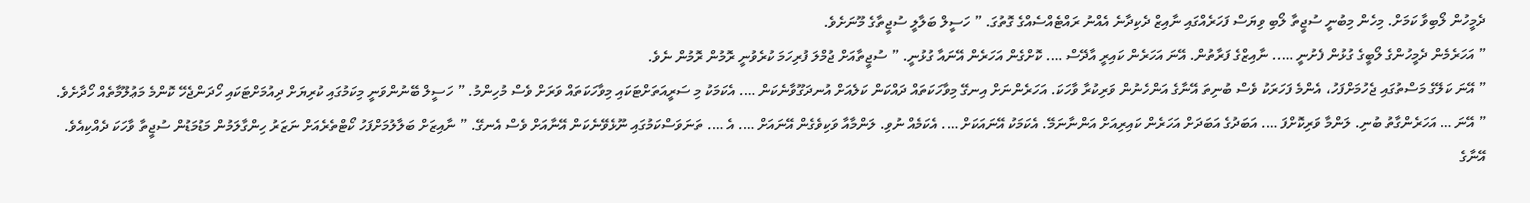ދެމީހުން ލޯބިވާ ކަމަށް. މިހެން މިބުނީ ސުޖީތާ ލޯބި ވިޔަސް ފަހަރެއްގައި ނާއިޒް ދެކިދާނެ އެއްނު ރައްޓެއްސެއްގެ ގޮތުގަ. ” ހަސީލް ބަލާލީ ސުޖީތާގެ މޫނަށެވެ.
” އަހަރެމެން ދެމީހުންގެ ލޯބީގެ ގުޅުން ފެށުނީ ….. ނާއިޒްގެ ފަރާތުން. އޭނަ އަހަރެން ކައިރީ އާދޭސް …. ކޮށްގެން އަހަރެން އޭނައާ ގުޅުނީ. ” ސުޖީތާއަށް ޖުމްލަ ފުރިހަމަ ކުރެވުނީ ރޮމުން ރޮމުން ނެވެ.
” އޭނަ ކަލޭގެ މަސްތުގައި ޖެހުމަށްފަހު، އެންމެ ފަހަރަކު ވެސް ބުނިތަ އޭނާގެ އަންހެނުން ވަރިކުރާ ވާހަކަ. އަހަރެންނަށް އިނގޭ މިވާހަކަތައް ދައްކަން ކަލެއަށް އުނދަގޫވާނެކަން …. އެކަމަކު މި ސަރީއަތަށްޓަކައި މިވާހަކަތައް ވަރަށް ވެސް މުހިންމު. ” ހަސީލް ބޭނުންވަނީ މިކަމުގައި ކުރިޔަށް ދިއުމަށްޓަކައި ހޯދަންޖެހޭ ކޮންމެ މަޢުލޫމާތެއް ހޯދާށެވެ.
” އޭނަ … އަހަރެންގާތު ބުނި. ލަންމާ ވަރިކޮށްފަ …. އަބަދުގެ އަބަދަށް އަހަރެން ކައިރިއަށް އަންނާނަމޭ. އެކަމަކު އޭނައަކަށް …. އެކަމެއް ނުވި. ލަންމާއާ ވަކިވެގެން އޭނައަށް …. އެ …. ތަނަވަސްކަމުގައި ނޫޅެވޭނެކަން އޭނާއަށް ވެސް އެނގޭ. ” ނާއިޒަށް ބަލާލުމަށްފަހު ކޯޓްތެރެއަށް ނަޒަރު ހިންގާލަމުން މަޑުމަޑުން ސުޖީތާ ވާހަކަ ދެއްކިއެވެ. އޭނާގެ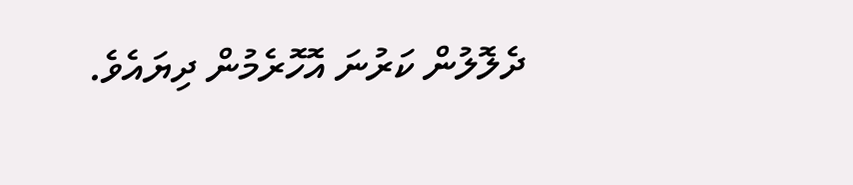ދެލޮލުން ކަރުނަ އޮހޮރެމުން ދިޔައެވެ.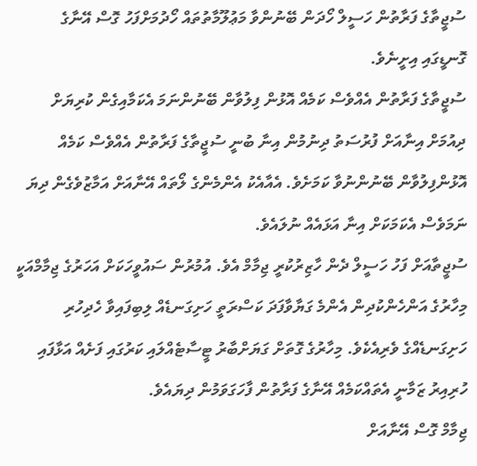ސުޖީތާގެ ފަރާތުން ހަސީލް ހޯދަން ބޭނުންވާ މަޢުލޫމާތުތައް ހޯދުމަށްފަހު ގޮސް އޭނާގެ ގޮނޑީގައި އިށީނެވެ.
ސުޖީތާގެ ފަރާތުން އެއްވެސް ކަމެއް އޮޅުން ފިލުވާން ބޭނުންނަމަ އެކަމާއިގެން ކުރިޔަށް ދިއުމަށް އިނާއަށް ފުރުސަތު ދިނުމުން އިނާ ބުނީ ސުޖީތާގެ ފަރާތުން އެއްވެސް ކަމެއް އޮޅުންފިލުވާން ބޭނުންނުވާ ކަމަށެވެ. އެއާއެކު އެންމެންގެ ލޯތައް އޭނާއަށް އަމާޒުވެގެން ދިޔަ ނަމަވެސް އެކަމަކަށް އިނާ އަޅައެއް ނުލައެވެ.
ސުޖީތާއަށް ފަހު ހަސީލް ދެން ހާޒިރުކުރީ ޖިމާމް އެވެ. އުމުރުން ސައުވީހަކަށް އަހަރުގެ ޖިމާމްއަކީ މިހާރުގެ އަންހެންކުދިން އެންމެ ގަޔާވާފަދަ ކަސްރަތީ ހަށިގަނޑެއް ލިބިފައިވާ ހެދިހުރި ހަށިގަނޑެއްގެ ވެރިއެކެވެ. މިހާރުގެ ގޮތަށް ގަޔަށްބާރު ޓީސާޓެއްލައި ކަރުގައި ފަށެއް އަޅާފައި ހުރިއިރު ޒަމާނީ އެތައްކަމެއް އޭނާގެ ފަރާތުން ފާހަގަވަމުން ދިޔައެވެ.
ޖިމާމް ގޮސް އޭނާއަށް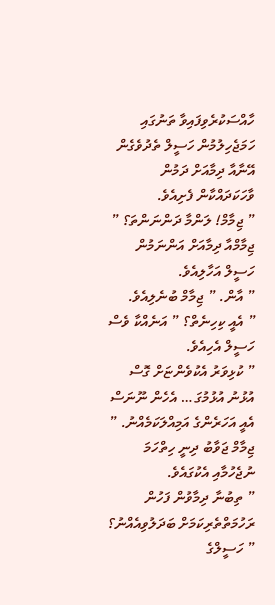ހާއްސަކުރެވިފައިވާ ތަނުގައި ހަމަޖެހިލުމުން ހަސީލް ތެދުވެގެން އޭނާއާ ދިމާއަށް ދަމުން ވާހަކަދައްކާން ފެށިއެވެ.
” ޖިމާމް! ލަންމާ ދަންނަންތަ؟ ” ޖިމާމްއާ ދިމާއަށް އަންނަމުން ހަސީލް އަހާލިއެވެ.
” އާން. ” ޖިމާމް ބުނެލިއެވެ.
” އެއީ ކިހިނެތް؟ ” އަނެއްކާ ވެސް ހަސީލް އެހިއެވެ.
” ކުޅިވަރު އެކުވެންޏަށް ގޮސް އުޅުނު އުޅުމުގަ … އެހެން ނޫނަސް އެއީ އަހަރެންގެ އަމިއްލަކަމެއްނު. ” ޖިމާމް ޖަވާބު ދިނީ ހިތްހަމަ ނުޖެހުމާއި އެކުގައެވެ.
” ތިބުނާ ދިމާވުން ފަހުން ރަހުމަތްތެރިކަމަށް ބަދަލުވިއެއްނު؟ ” ހަސީލްގެ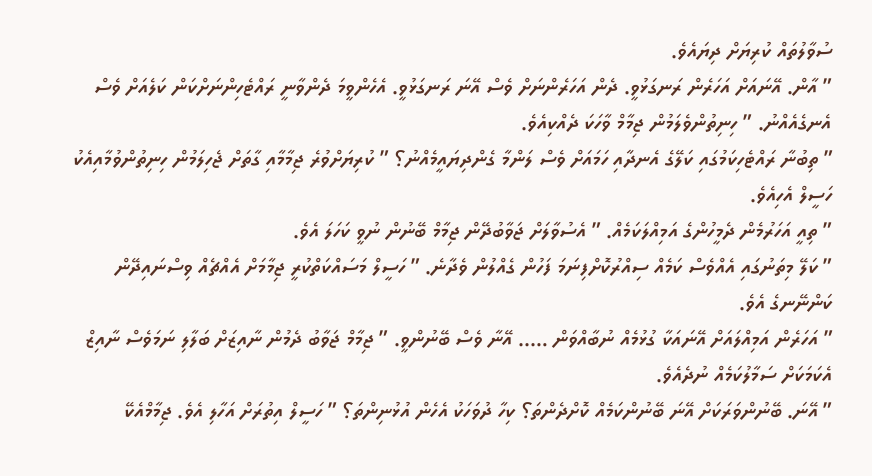ސުވާލުތައް ކުރިޔަށް ދިޔައެވެ.
” އާން. އޭނައަށް އަހަރެން ރަނގަޅުވީ. ދެން އަހަރެންނަށް ވެސް އޭނަ ރަނގަޅުވީ. އެހެންވީމަ ދެންވާނީ ރައްޓެހިންނަށްކަން ކަލެއަށް ވެސް އެނގެއެއްނު. ” ހިނިތުންވެލަމުން ޖިމާމް ވާހަކަ ދެއްކިއެވެ.
” ތިބުނާ ރައްޓެހިކަމުގައި ކަލޭގެ އެނދާއި ހަމައަށް ވެސް ލަންމާ ގެންދިޔައީމެއްނު؟ ” ކުރިޔަށްވުރެ ޖިމާމާއި ގާތަށް ޖެހިލަމުން ހިނިތުންވުމާއިއެކު ހަސީލް އެހިއެވެ.
” ތިއީ އަހަރުމެން ދެމީހުންގެ އަމިއްލަކަމެއް. ” އެސުވާލަށް ޖަވާބުދޭން ޖިމާމް ބޭނުން ނުވީ ކަހަލަ އެވެ.
” ކަލޭ މިތަނުގައި އެއްވެސް ކަމެއް ސިއްރުކޮށްފިނަމަ ފަހުން ގެއްލުން ވެދާނެ. ” ހަސީލް މަސައްކަތްކުރީ ޖިމާމަށް އެއްޗެއް ވިސްނައިދޭން ކަންނޭނގެ އެވެ.
” އަހަރެން އަމިއްލައަށް އޭނައަކާ ގުޅުމެއް ނުބާއްވަން ….. އޭނާ ވެސް ބޭނުންވީ. ” ޖިމާމް ޖަވާބު ދެމުން ނާއިޒަށް ބަލާލި ނަމަވެސް ނާއިޒް އެކަމަކަށް ސަމާލުކަމެއް ނުދެއެވެ.
” އޭނަ. ބޭނުންވަރަކަށް އޭނަ ބޭނުންކަމެއް ކޮށްދެންތަ؟ ކިހާ ދުވަހަކު އެހެން އުޅުނިންތަ؟ ” ހަސީލް އިތުރަށް އަހާލި އެވެ. ޖިމާމްއެކޭ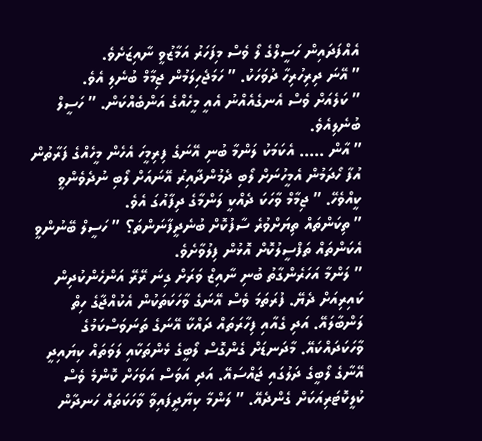އެއްފަދައިން ހަސީލްގެ ލޯ ވެސް މިފަހަރު އަމާޒުވީ ނާއިޒަށެވެ.
” އޭނަ ދިރިހުރިހާ ދުވަހަކު. ” ހަމަޖެހިލަމުން ޖިމާމް ބުނެލި އެވެ.
” ކަލެއަށް ވެސް އެނގެއެއްނު އެއީ މީހެއްގެ އަންބެއްކަން. ” ހަސީލް ބުނެލިއެވެ.
” އާން ….. އެކަމަކު ލަންމާ ބުނި އޭނަގެ ފިރިމީހަ އެހެން މީހެއްގެ ފަރާތުން އުފާ ހޯދަމުން އެމީހުނަށް ލޯބި ދެމުންދާއިރު އޭނައަށް ލޯބި ނުދެވެންވީ ކީއްވެހޭ. ” ޖިމާމް ވާހަކަ ދެއްކީ ލަންމާގެ ދިފާއުގަ އެވެ.
” ތިކަންތައް ތިޔަށްވުރެ ސާފުކޮށް ބުނެދީފާނަންތަ؟ ” ހަސީލް ބޭނުންވީ އެކަންތައް ތަފްސީލުކޮށް އޮޅުން ފިލުވާށެވެ.
” ލަންމާ އަހަރެންގާތު ބުނި ނާއިޒް ވަރަށް ގިނަ ރޭރޭ އަންހެންކުދިން ކައިރިއަށް ދެޔޭ. ފުރަތަމަ ވެސް އޭނަގެ ވާހަކަތަކުން އެކުއްޖާގެ ހިތް ލަންބާލައޭ. އަދި ގެއާއި ފިހާރަތައް ދައްކާ އޭނަގެ ތަނަވަސްކަމުގެ ވާހަކަދައްކައޭ. މާދަނޑަށް ގެންގޮސް ލޯބީގެ ޅެންތަކާއި ލަވަތައް ކިޔައިދީ އޭނާގެ ލޯބީގެ ދަލުގައި ޖައްސައޭ. އަދި އަވަސް އަވަހަށް ކޮންމެ ވެސް ކުލީކޮޓަރިއަކަށް ގެންދެއޭ. ” ލަންމާ ކިޔާދީފައިވާ ވާހަކަތައް ހަނދާން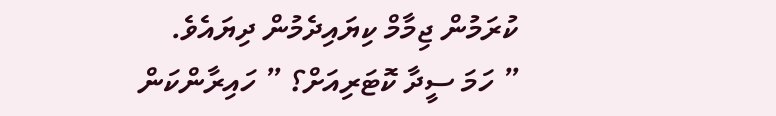ކުރަމުން ޖިމާމް ކިޔައިދެމުން ދިޔައެވެ.
” ހަމަ ސީދާ ކޮޓަރިއަށް؟ ” ހައިރާންކަން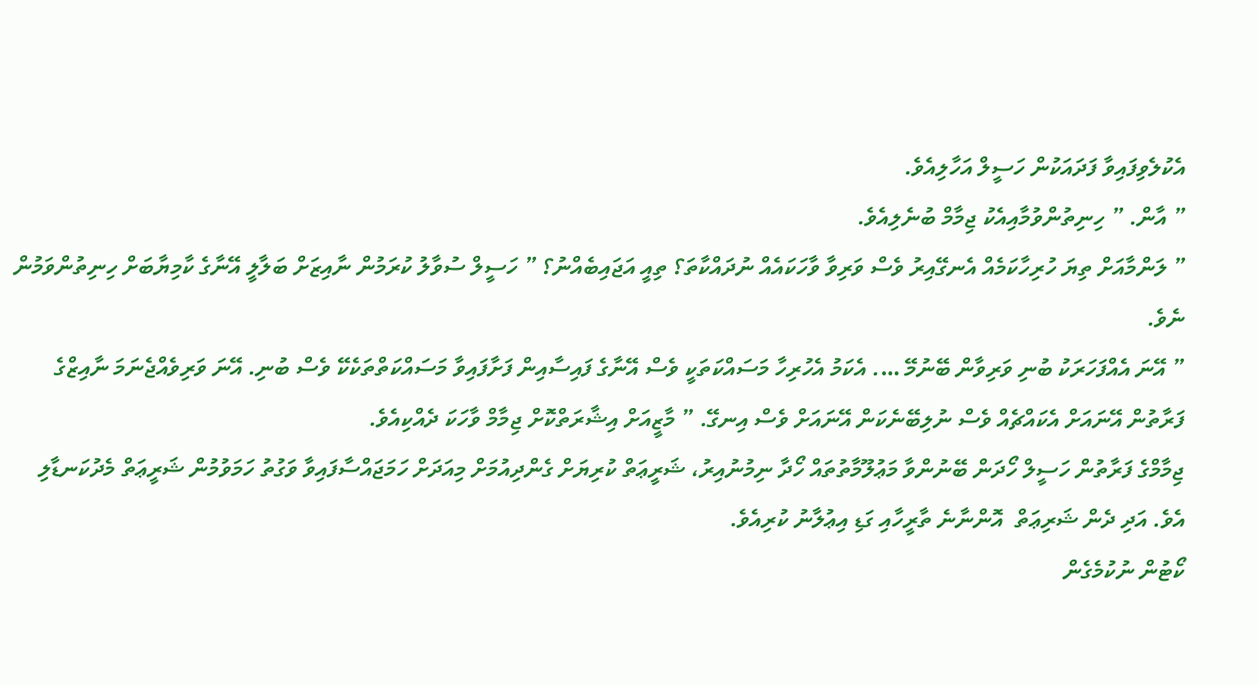އެކުލެވިފައިވާ ފަދައަކުން ހަސީލް އަހާލިއެވެ.
” އާން. ” ހިނިތުންވުމާއިއެކު ޖިމާމް ބުނެލިއެވެ.
” ލަންމާއަށް ތިޔަ ހުރިހާކަމެއް އެނގޭއިރު ވެސް ވަރިވާ ވާހަކައެއް ނުދައްކާތަ؟ ތިއީ އަޖައިބެއްނު؟ ” ހަސީލް ސުވާލު ކުރަމުން ނާއިޒަށް ބަލާލީ އޭނާގެ ކާމިޔާބަށް ހިނިތުންވަމުން ނެވެ.
” އޭނަ އެއްފަހަރަކު ބުނި ވަރިވާން ބޭނުމޭ …. އެކަމު އެހުރިހާ މަސައްކަތަކީ ވެސް އޭނާގެ ފައިސާއިން ފަށާފައިވާ މަސައްކަތްތަކެކޭ ވެސް ބުނި. އޭނަ ވަރިވެއްޖެނަމަ ނާއިޒްގެ ފަރާތުން އޭނައަށް އެކައްޗެއް ވެސް ނުލިބޭނެކަން އޭނައަށް ވެސް އިނގޭ. ” މާޒީއަށް އިޝާރަތްކޮށް ޖިމާމް ވާހަކަ ދެއްކިއެވެ.
ޖިމާމްގެ ފަރާތުން ހަސީލް ހޯދަން ބޭނުންވާ މަޢުލޫމާތުތައް ހޯދާ ނިމުނުއިރު، ޝަރީޢަތް ކުރިޔަށް ގެންދިއުމަށް މިއަދަށް ހަމަޖައްސާފައިވާ ވަގުތު ހަމަވުމުން ޝަރީޢަތް މެދުކަނޑާލި އެވެ. އަދި ދެން ޝަރިޢަތް  އޮންނާނެ ތާރީހާއި ގަޑި އިޢުލާނު ކުރިއެވެ.
ކޯޓުން ނުކުމެގެން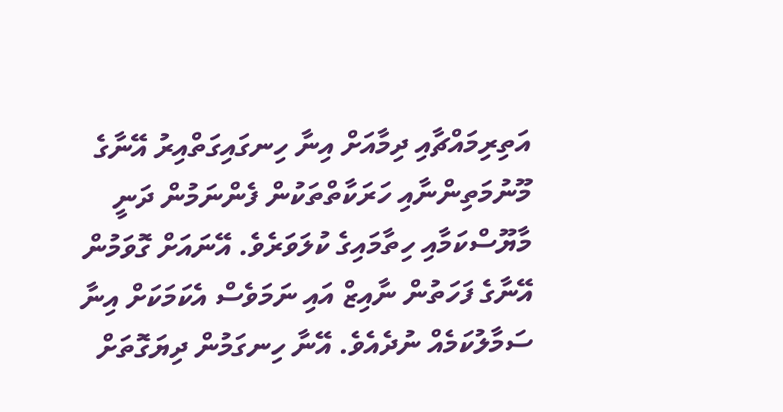އަތިރިމައްޗާއި ދިމާއަށް އިނާ ހިނގައިގަތްއިރު އޭނާގެ މޫނުމަތިންނާއި ހަރަކާތްތަކުން ފެންނަމުން ދަނީ މާޔޫސްކަމާއި ހިތާމައިގެ ކުލަވަރެވެ. އޭނައަށް ގޮވަމުން އޭނާގެ ފަހަތުން ނާއިޒް އައި ނަމަވެސް އެކަމަކަށް އިނާ ސަމާލުކަމެއް ނުދެއެވެ. އޭނާ ހިނގަމުން ދިޔަގޮތަށް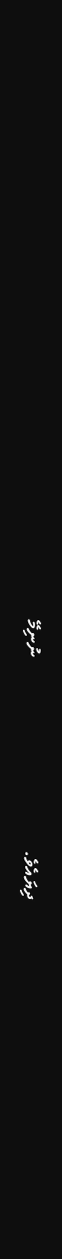ދިޔައެވެ.                                            ނުނިމޭ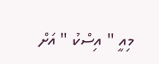މިއީ " އިސްކު " އަށް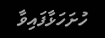ހުށަހަޅާފައިވާ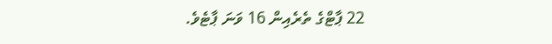22 ޕާޓްގެ ތެރެއިން 16 ވަނަ ޕާޓެވެ.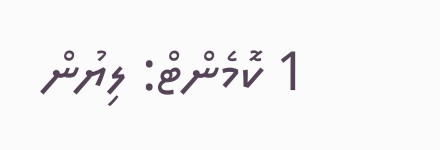1 ކޮމެންޓް: ލިޔުން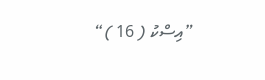”އިސްކު ( 16 )“